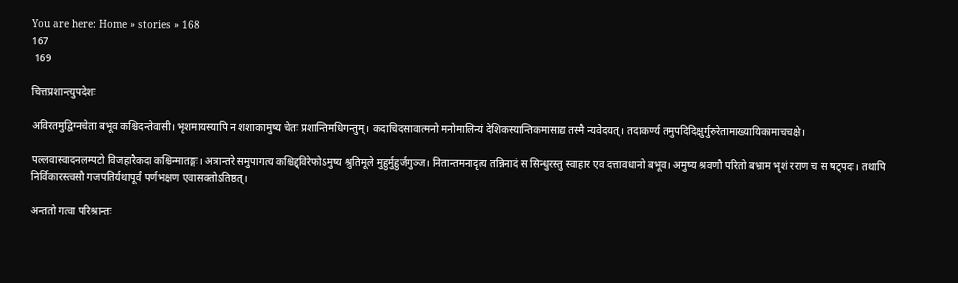You are here: Home » stories » 168
167
 169

चित्तप्रशान्त्युपदेशः

अविरतमुद्विग्नचेता बभूव कश्चिदन्तेवासी। भृशमायस्यापि न शशाकामुष्य चेतः प्रशान्तिमधिगन्तुम्। कदाचिदसावात्मनो मनोमालिन्यं देशिकस्यान्तिकमासाद्य तस्मै न्यवेदयत्। तदाकर्ण्य तमुपदिदिक्षुर्गुरुरेतामाख्यायिकामाचचक्षे।

पल्लवास्वादनलम्पटो विजहारैकदा कश्चिन्मातङ्गः। अत्रान्तरे समुपागत्य कश्चिद्द्विरेफोऽमुष्य श्रुतिमूले मुहुर्मुहुर्जगुञ्ज। नितान्तमनादृत्य तन्निनादं स सिन्धुरस्तु स्वाहार एव दत्तावधानो बभूव। अमुष्य श्रवणौ परितो बभ्राम भृशं रराण च स षट्पदः। तथापि निर्विकारस्त्वसौ गजपतिर्यथापूर्वं पर्णभक्षण एवासक्तोऽतिष्ठत्।

अन्ततो गत्वा परिश्रान्तः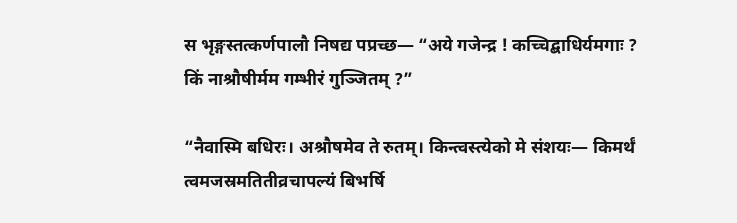स भृङ्गस्तत्कर्णपालौ निषद्य पप्रच्छ— “अये गजेन्द्र ! कच्चिद्बाधिर्यमगाः ? किं नाश्रौषीर्मम गम्भीरं गुञ्जितम् ?”

“नैवास्मि बधिरः। अश्रौषमेव ते रुतम्। किन्त्वस्त्येको मे संशयः— किमर्थं त्वमजस्रमतितीव्रचापल्यं बिभर्षि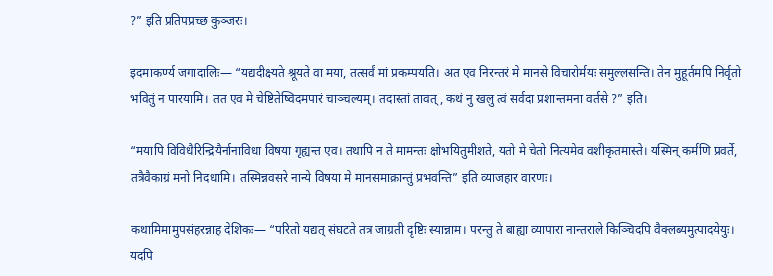?” इति प्रतिपप्रच्छ कुञ्जरः।

इदमाकर्ण्य जगादालिः— “यद्यदीक्ष्यते श्रूयते वा मया, तत्सर्वं मां प्रकम्पयति। अत एव निरन्तरं मे मानसे विचारोर्मयः समुल्लसन्ति। तेन मुहूर्तमपि निर्वृतो भवितुं न पारयामि। तत एव मे चेष्टितेष्विदमपारं चाञ्चल्यम्। तदास्तां तावत्, कथं नु खलु त्वं सर्वदा प्रशान्तमना वर्तसे ?” इति।

“मयापि विविधैरिन्द्रियैर्नानाविधा विषया गृह्यन्त एव। तथापि न ते मामन्तः क्षोभयितुमीशते, यतो मे चेतो नित्यमेव वशीकृतमास्ते। यस्मिन् कर्मणि प्रवर्ते, तत्रैवैकाग्रं मनो निदधामि। तस्मिन्नवसरे नान्ये विषया मे मानसमाक्रान्तुं प्रभवन्ति” इति व्याजहार वारणः।

कथामिमामुपसंहरन्नाह देशिकः— “परितो यद्यत् संघटते तत्र जाग्रती दृष्टिः स्यान्नाम। परन्तु ते बाह्या व्यापारा नान्तराले किञ्चिदपि वैक्लब्यमुत्पादयेयुः। यदपि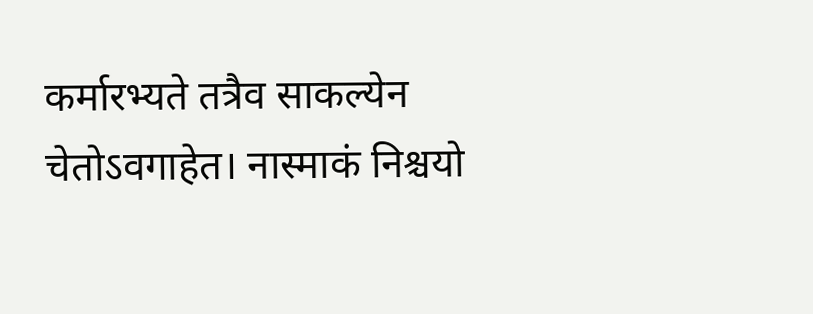कर्मारभ्यते तत्रैव साकल्येन चेतोऽवगाहेत। नास्माकं निश्चयो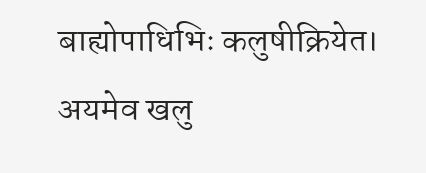बाह्योपाधिभिः कलुषीक्रियेत। अयमेव खलु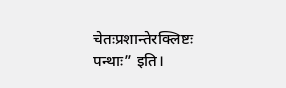चेतःप्रशान्तेरक्लिष्टः पन्थाः” इति।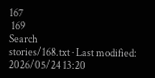167
 169
Search
stories/168.txt · Last modified: 2026/05/24 13:20